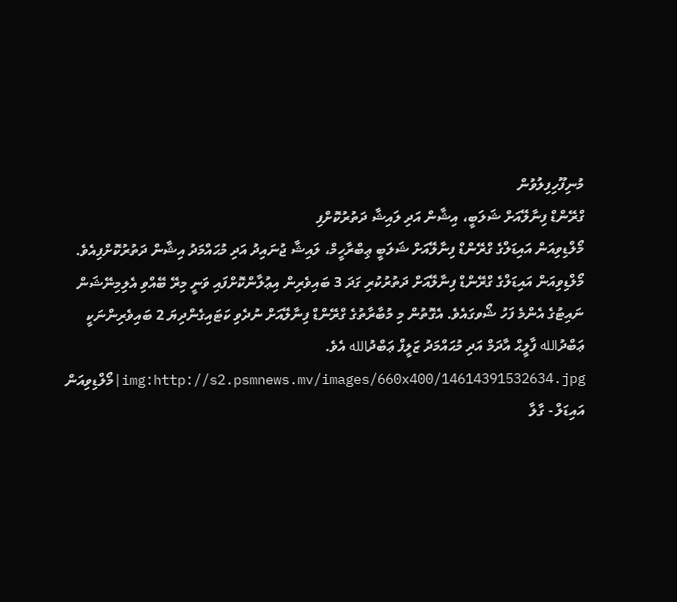މުނިފޫހިފިލުވުން
ގްރޭންޑް ފިނާލޭއަށް ޝަލަބީ، އިޝާން އަދި ލައިޝާ ދަތުރުކޮށްފި
މޯލްޑިވިއަން އައިޑަލްގެ ގްރޭންޑް ފިނާލޭއަށް ޝަލަބީ ޢިބްރާހީމް، ލައިޝާ ޖުނައިދު އަދި މުޙައްމަދު އިޝާން ދަތުރުކޮށްފިއެވެ.
މޯލްޑިވިއަން އައިޑަލްގެ ގްރޭންޑް ފިނާލޭއަށް ދަތުރުކުރި ގަދަ 3 ބައިވެރިން އިޢުލާންކޮށްފައި ވަނީ މިރޭ ބޭއްވި އެލިމިނޭޝަން ނައިޓުގެ އެންމެ ފަހު ޝޯވގައެވެ. އެގޮތުން މި މުބާރާތުގެ ގްރޭންޑް ފިނާލޭއަށް ނުދެވި ކަޓައިގެންދިޔަ 2 ބައިވެރިންނަކީ ޢަބްދުالله ފާލީޙް އާދަމް އަދި މުޙައްމަދު ޒަލީފް ޢަބްދުالله އެވެ.
img:http://s2.psmnews.mv/images/660x400/14614391532634.jpg|މޯލްޑިވިއަން އައިޑަލް - ގާލާ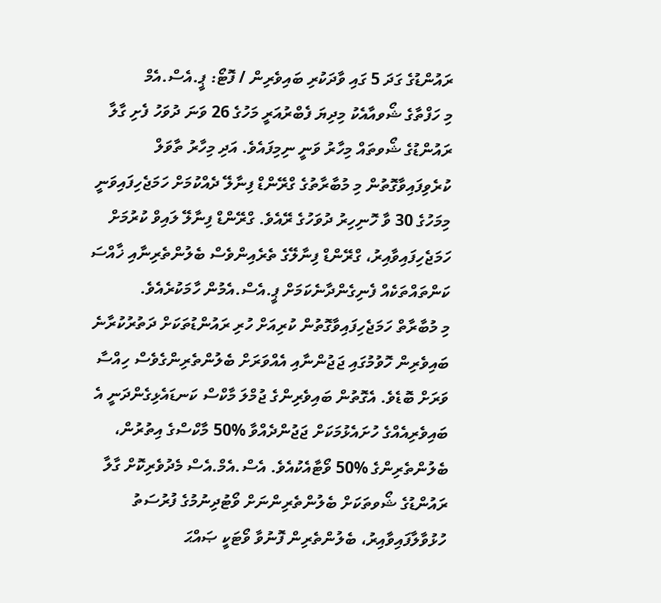ރައުންޑުގެ ގަދަ 5 ގައި ވާދަކުރި ބައިވެރިން / ފޮޓޯ: ޕީ.އެސް.އެމް
މި ހަފްތާގެ ޝޯވއާއެކު މިދިޔަ ފެބްރުއަރީ މަހުގެ 26 ވަނަ ދުވަހު ފެށި ގާލާ ރައުންޑުގެ ޝޯވތައް މިހާރު ވަނީ ނިމިފައެވެ. އަދި މިހާރު ތާވަލް ކުރެވިފައިވާގޮތުން މި މުބާރާތުގެ ގްރޭންޑް ފިނާލޭ ދެއްކުމަށް ހަމަޖެހިފައިވަނީ މިމަހުގެ 30 ވާ ހޮނިހިރު ދުވަހުގެ ރޭއެވެ. ގްރޭންޑް ފިނާލޭ ލައިވް ކުރުމަށް ހަމަޖެހިފައިވާއިރު، ގްރޭންޑް ފިނާލޭގެ ތެރެއިންވެސް ބެލުންތެރިނާއި ޚާއްސަ ކަންތައްތަކެއް ފެނިގެންދާނެކަމަށް ޕީ.އެސް.އެމުން ހާމަކުރެއެވެ.
މި މުބާރާތް ހަމަޖެހިފައިވާގޮތުން ކުރިއަށް ހުރި ރައުންޑުތަކަށް ދަތުރުކުރާނެ ބައިވެރިން ހޮވުމުގައި ޖަޖުންނާއި އެއްވަރަށް ބެލުންތެރިންގެވެސް ހިއްސާ ވަރަށް ބޮޑެވެ. އެގޮތުން ބައިވެރިންގެ ޖުމްލަ މާކްސް ކަނޑައެޅިގެންދަނީ އެ ބައިވެރިއެއްގެ ހުށައެޅުމަކަށް ޖަޖުންދެއްވާ %50 މާކްސްގެ އިތުރުން، ބެލުންތެރިންގެ %50 ވޯޓާއެކުއެވެ. އެސް.އެމް.އެސް މެދުވެރިކޮށް ގާލާ ރައުންޑުގެ ޝޯވތަކަށް ބެލުންތެރިންނަށް ވޯޓުދިނުމުގެ ފުރުސަތު ހުޅުވާލާފައިވާއިރު، ބެލުންތެރިން ފޮނުވާ ވޯޓަކީ ޞައްޙަ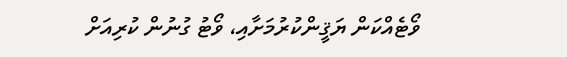ވޯޓެއްކަން ޔަޤީންކުރުމަށާއި، ވޯޓު ގުނުން ކުރިއަށް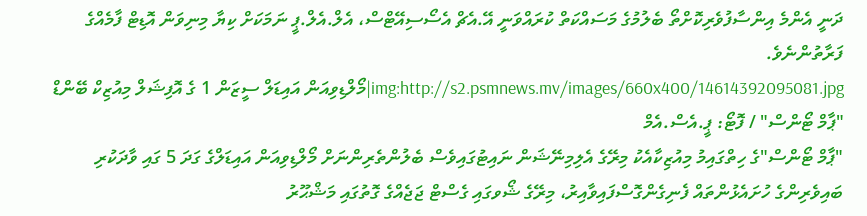ދަނީ އެންމެ އިންސާފުވެރިކޮށްތޯ ބެލުމުގެ މަސައްކަތް ކުރައްވަނީ އޭ.އެޗް އެސޯސިއޭޓްސް، އެލް.އެލް.ޕީ ނަމަކަށް ކިޔާ މިނިވަން އޮޑިޓް ފާމެއްގެ ފަރާތުންނެވެ.
img:http://s2.psmnews.mv/images/660x400/14614392095081.jpg|މޯލްޑިވިއަން އައިޑަލް ސީޒަން 1 ގެ އޮފިޝަލް މިއުޒިކް ބޭންޑް "ޕާމް ޓޯންސް" / ފޮޓޯ: ޕީ.އެސް.އެމް
"ޕާމް ޓޯންސް"ގެ ހިތްގައިމު މިއުޒިކާއެކު މިރޭގެ އެލިމިނޭޝަން ނައިޓުގައިވެސް ބެލުންތެރިންނަށް މޯލްޑިވިއަން އައިޑަލްގެ ގަދަ 5 ގައި ވާދަކުރި ބައިވެރިންގެ ހުށައެޅުންތައް ފެނިގެންގޮސްފައިވާއިރު، މިރޭގެ ޝޯވގައި ގެސްޓް ޖަޖެއްގެ ގޮތުގައި މަޝްޙޫރު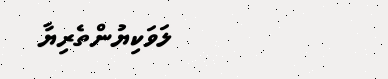ލަވަކިޔުންތެރިޔާ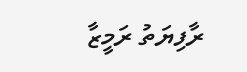ރާފިޔަތު ރަމީޒާ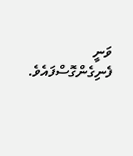ވަނީ ފެނިގެންގޮސްފައެވެ.